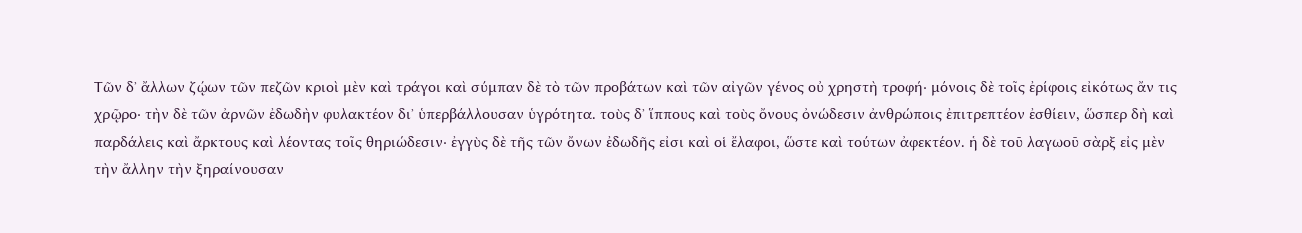Τῶν δ᾿ ἄλλων ζῴων τῶν πεζῶν κριοὶ μὲν καὶ τράγοι καὶ σύμπαν δὲ τὸ τῶν προβάτων καὶ τῶν αἰγῶν γένος οὐ χρηστὴ τροφή· μόνοις δὲ τοῖς ἐρίφοις εἰκότως ἄν τις χρῷρο· τὴν δὲ τῶν ἀρνῶν ἐδωδὴν φυλακτέον δι᾿ ὑπερβάλλουσαν ὑγρότητα. τοὺς δ᾿ ἵππους καὶ τοὺς ὄνους ὀνώδεσιν ἀνθρώποις ἐπιτρεπτέον ἐσθίειν, ὥσπερ δὴ καὶ παρδάλεις καὶ ἄρκτους καὶ λέοντας τοῖς θηριώδεσιν· ἐγγὺς δὲ τῆς τῶν ὄνων ἐδωδῆς εἰσι καὶ οἱ ἔλαφοι, ὥστε καὶ τούτων ἀφεκτέον. ἡ δὲ τοῦ λαγωοῦ σὰρξ εἰς μὲν τὴν ἄλλην τὴν ξηραίνουσαν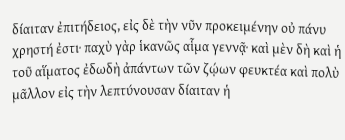δίαιταν ἐπιτήδειος, εἰς δὲ τὴν νῦν προκειμένην οὐ πάνυ χρηστή ἐστι· παχὺ γὰρ ἱκανῶς αἷμα γεννᾷ· καὶ μὲν δὴ καὶ ἡ τοῦ αἵματος ἐδωδὴ ἀπάντων τῶν ζῴων φευκτέα καὶ πολὺ μᾶλλον εἰς τὴν λεπτύνουσαν δίαιταν ἡ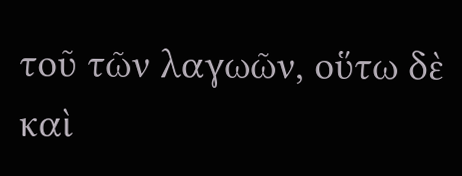τοῦ τῶν λαγωῶν, οὕτω δὲ καὶ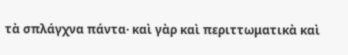τὰ σπλάγχνα πάντα· καὶ γὰρ καὶ περιττωματικὰ καὶ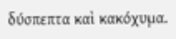δύσπεπτα καὶ κακόχυμα.